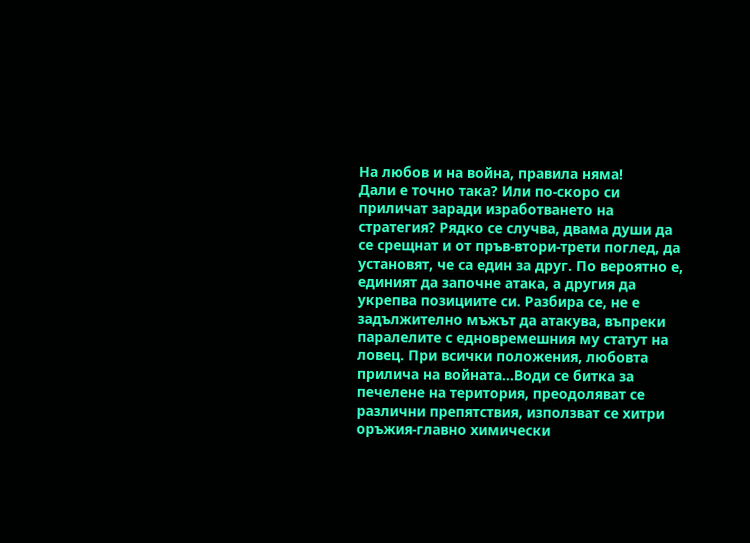На любов и на война, правила няма!
Дали е точно така? Или по-скоро си приличат заради изработването на стратегия? Рядко се случва, двама души да се срещнат и от пръв-втори-трети поглед, да установят, че са един за друг. По вероятно е, единият да започне атака, а другия да укрепва позициите си. Разбира се, не е задължително мъжът да атакува, въпреки паралелите с едновремешния му статут на ловец. При всички положения, любовта прилича на войната…Води се битка за печелене на територия, преодоляват се различни препятствия, използват се хитри оръжия-главно химически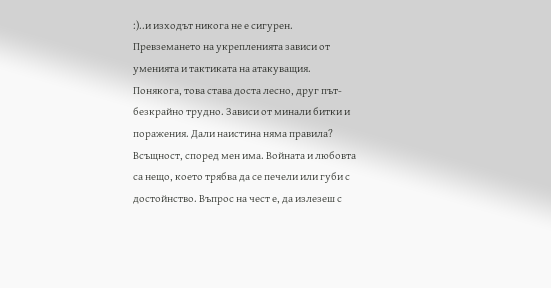:)..и изходът никога не е сигурен. Превземането на укрепленията зависи от уменията и тактиката на атакуващия. Понякога, това става доста лесно, друг път-безкрайно трудно. Зависи от минали битки и поражения. Дали наистина няма правила? Всъщност, според мен има. Войната и любовта са нещо, което трябва да се печели или губи с достойнство. Въпрос на чест е, да излезеш с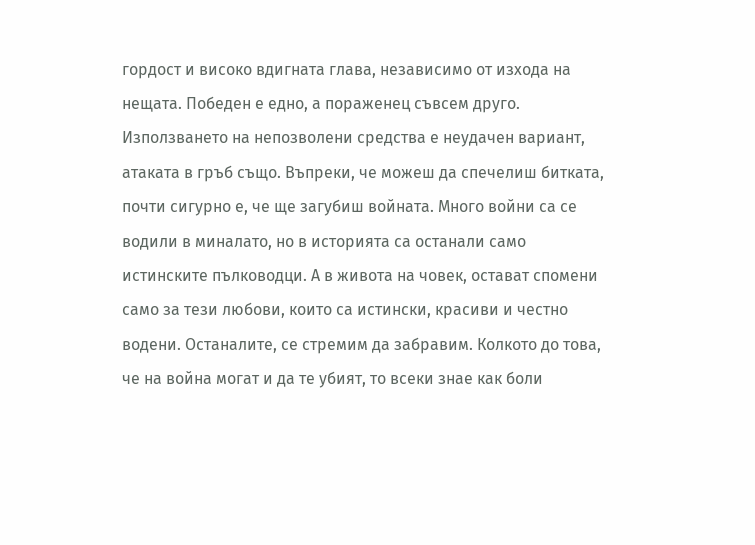гордост и високо вдигната глава, независимо от изхода на нещата. Победен е едно, а пораженец съвсем друго. Използването на непозволени средства е неудачен вариант, атаката в гръб също. Въпреки, че можеш да спечелиш битката, почти сигурно е, че ще загубиш войната. Много войни са се водили в миналато, но в историята са останали само истинските пълководци. А в живота на човек, остават спомени само за тези любови, които са истински, красиви и честно водени. Останалите, се стремим да забравим. Колкото до това, че на война могат и да те убият, то всеки знае как боли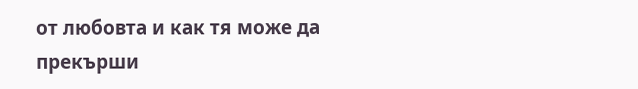от любовта и как тя може да прекърши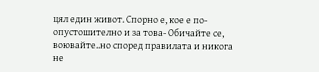цял един живот. Спорно е, кое е по-опустошително и за това- Обичайте се, воювайте..но според правилата и никога не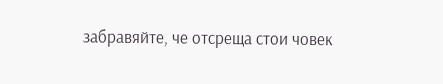забравяйте, че отсреща стои човек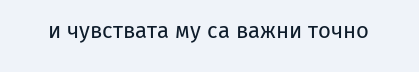и чувствата му са важни точно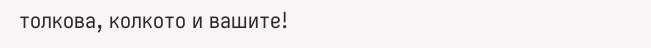толкова, колкото и вашите!